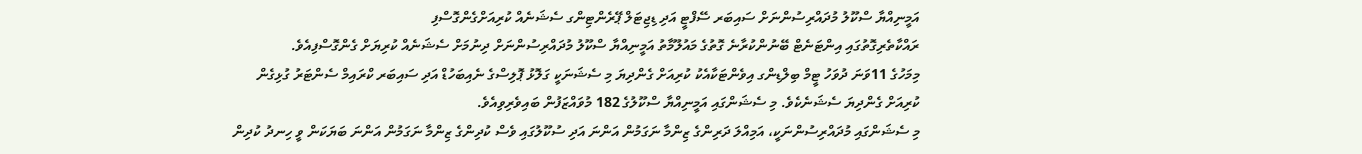އަމީނިއްޔާ ސްކޫލު މުދައްރިސުންނަށް ސައިބަރ ސޭފްޓީ އަދި ޑިޖިޓަލް ޕޭރެންޓިންގ ސެޝަނެއް ކުރިއަށްގެންގޮސްފި
ރައްކާތެރިގޮތުގައި އިންޓަނެޓް ބޭނުންކުރާނެ ގޮތުގެ މައުލޫމާތު އަމީނިއްޔާ ސްކޫލު މުދައްރިސުންނަށް ދިނުމަށް ސެޝަނެއް ކުރިޔަށް ގެންގޮސްފިއެވެ.
މިމަހުގެ 11ވަނަ ދުވަހު ޓީމް ބިލްޑިންގ އިވެންޓަކާއެކު ކުރިއަށް ގެންދިޔަ މި ސެޝަނަކީ ގަލޮޅު ޕޮލިސްގެ ނެއިބަހުޑް އަދި ސައިބަރ ކްރައިމް ސެންޓަރު ގުޅިގެން ކުރިއަށް ގެންދިޔަ ސެޝަނެކެވެ. މި ސެޝަންގައި އަމީނިއްޔާ ސްކޫލުގެ 182 މުވައްޒަފުން ބައިވެރިވިއެވެ.
މި ސެޝަންގައި މުދައްރިސުންނަކީ، އަމިއްލަ ދަރިންގެ ޒިންމާ ނަގަމުން އަންނަ އަދި ސުކޫލުގައި ވެސް ކުދިންގެ ޒިންމާ ނަގަމުން އަންނަ ބަޔަކަން ވީ ހިނދު ކުދިން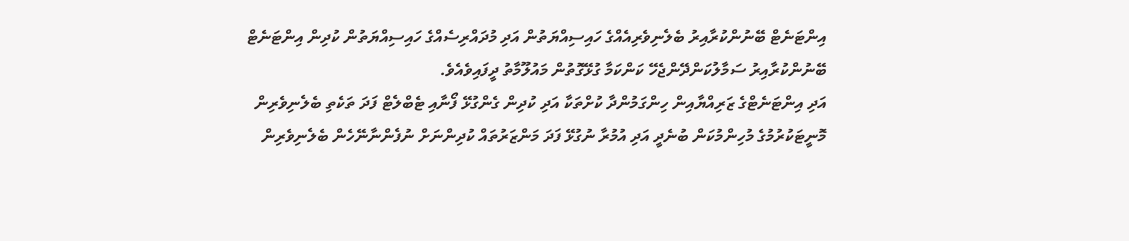އިންޓަނެޓް ބޭނުންކުރާއިރު ބެލެނިވެރިއެއްގެ ހައިސިއްޔަތުން އަދި މުދައްރިސެއްގެ ހައިސިއްޔަތުން ކުދިން އިންޓަނެޓް ބޭނުންކުރާއިރު ސަމާލުކަންދޭންޖެހޭ ކަންކަމާ ގުޅޭގޮތުން މައުލޫމާތު ދީފައިވެއެވެ.
އަދި އިންޓަނެޓްގެ ޒަރިއްޔާއިން ހިންގަމުންދާ ކުށްތަކާ އަދި ކުދިން ގެންގުޅޭ ފޯނާއި ޓެބްލެޓް ފަދަ ތަކެތި ބެލެނިވެރިން މޮނީޓަކުރުމުގެ މުހިންމުކަން ބުނެދީ އަދި އުމުރާ ނުގުޅޭ ފަދަ މަންޒަރުތައް ކުދިންނަށް ނުފެންނާނޭހެން ބެލެނިވެރިން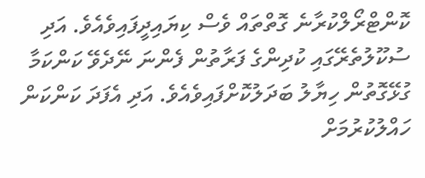ކޮންޓްރޯލްކުރާނެ ގޮތްތައް ވެސް ކިޔައިދީފައިވެއެވެ. އަދި ސުކޫލުތެރޭގައި ކުދިންގެ ފަރާތުން ފެންނަ ނޭދެވޭ ކަންކަމާ ގުޅޭގޮތުން ހިޔާލު ބަދަލުކޮށްފައިވެއެވެ. އަދި އެފަދަ ކަންކަން ހައްލުކުރުމަށް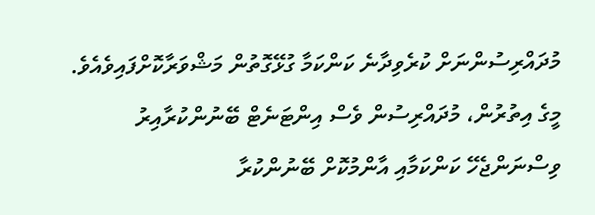މުދައްރިސުންނަށް ކުރެވިދާނެ ކަންކަމާ ގުޅޭގޮތުން މަޝްވަރާކޮށްފައިވެއެވެ.
މީގެ އިތުރުން، މުދައްރިސުން ވެސް އިންޓަނެޓް ބޭނުންކުރާއިރު ވިސްނަންޖެހޭ ކަންކަމާއި އާންމުކޮށް ބޭނުންކުރާ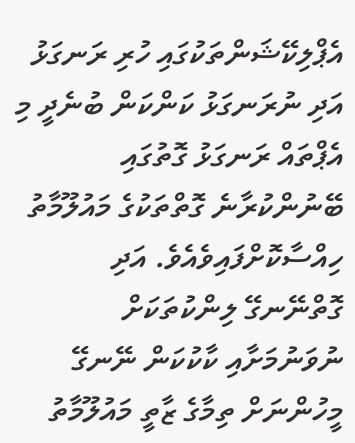އެޕްލިކޭޝަންތަކުގައި ހުރި ރަނގަޅު އަދި ނުރަނގަޅު ކަންކަން ބުނެދީ މި އެޕްތައް ރަނގަޅު ގޮތުގައި ބޭނުންކުރާނެ ގޮތްތަކުގެ މައުލޫމާތު ހިއްސާކޮށްފައިވެއެވެ. އަދި ގޮތްނޭނގޭ ލިންކުތަކަށް ނުވަނުމަށާއި ކާކުކަން ނޭނގޭ މީހުންނަށް ތިމާގެ ޒާތީ މައުލޫމާތު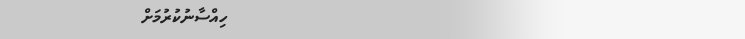ހިއްސާނުކުރުމަށް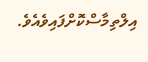އިލްތިމާސްކޮށްފައިވެއެވެ.